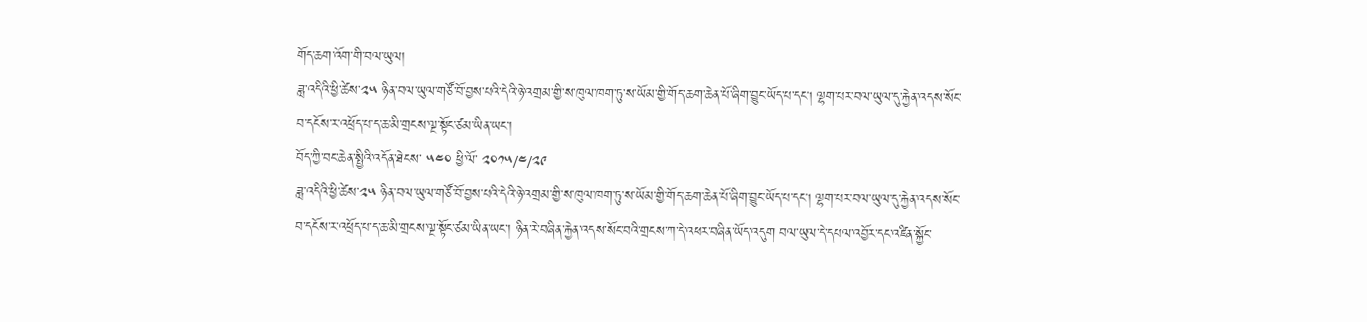གོད་ཆག་འོག་གི་བལ་ཡུལ།
ཟླ་འདིའི་ཕྱི་ཚེས་༢༥ ཉིན་བལ་ཡུལ་གཙོ་བོ་བྱས་པའི་དེའི་ཉེ་འགྲམ་གྱི་ས་ཁུལ་ཁག་ཏུ་ས་ཡོམ་གྱི་གོད་ཆག་ཆེན་པོ་ཞིག་བྱུང་ཡོད་པ་དང། ལྷག་པར་བལ་ཡུལ་དུ་རྐྱེན་འདས་སོང་བ་དངོས་ར་འཕྲོད་པ་ད་ཆ་མི་གྲངས་ལྔ་སྟོང་ཙམ་ཡིན་ཡང་།
བོད་ཀྱི་བང་ཆེན་སྤྱིའི་འདོན་ཐེངས་ ༥༤༠ ཕྱི་ལོ་ ༢༠༡༥/༤/༢༩
ཟླ་འདིའི་ཕྱི་ཚེས་༢༥ ཉིན་བལ་ཡུལ་གཙོ་བོ་བྱས་པའི་དེའི་ཉེ་འགྲམ་གྱི་ས་ཁུལ་ཁག་ཏུ་ས་ཡོམ་གྱི་གོད་ཆག་ཆེན་པོ་ཞིག་བྱུང་ཡོད་པ་དང། ལྷག་པར་བལ་ཡུལ་དུ་རྐྱེན་འདས་སོང་བ་དངོས་ར་འཕྲོད་པ་ད་ཆ་མི་གྲངས་ལྔ་སྟོང་ཙམ་ཡིན་ཡང་། ཉིན་རེ་བཞིན་རྐྱེན་འདས་སོང་བའི་གྲངས་ཀ་དེ་འཕར་བཞིན་ཡོད་འདུག བལ་ཡུལ་དེ་དཔལ་འབྱོར་དང་འཛིན་སྐྱོང་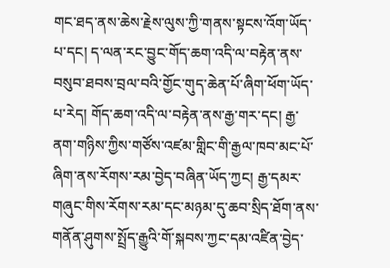གང་ཐད་ནས་ཆེས་རྗེས་ལུས་ཀྱི་གནས་སྟངས་འོག་ཡོད་པ་དང། ད་ལན་རང་བྱུང་གོད་ཆག་འདི་ལ་བརྟེན་ནས་བསུབ་ཐབས་བྲལ་བའི་གྱོང་གུད་ཆེན་པོ་ཞིག་ཕོག་ཡོད་པ་རེད། གོད་ཆག་འདི་ལ་བརྟེན་ནས་རྒྱ་གར་དང། རྒྱ་ནག་གཉིས་ཀྱིས་གཙོས་འཛམ་གླིང་གི་རྒྱལ་ཁབ་མང་པོ་ཞིག་ནས་རོགས་རམ་བྱེད་བཞིན་ཡོད་ཀྱང། རྒྱ་དམར་གཞུང་གིས་རོགས་རམ་དང་མཉམ་དུ་ཆབ་སྲིད་ཐོག་ནས་གནོན་ཤུགས་སྤྲོད་རྒྱུའི་གོ་སྐབས་ཀྱང་དམ་འཛིན་བྱེད་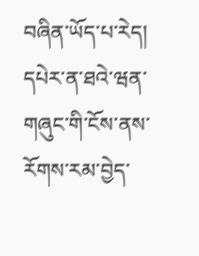བཞིན་ཡོད་པ་རེད། དཔེར་ན་ཐའེ་ཝན་གཞུང་གི་ངོས་ནས་རོགས་རམ་བྱེད་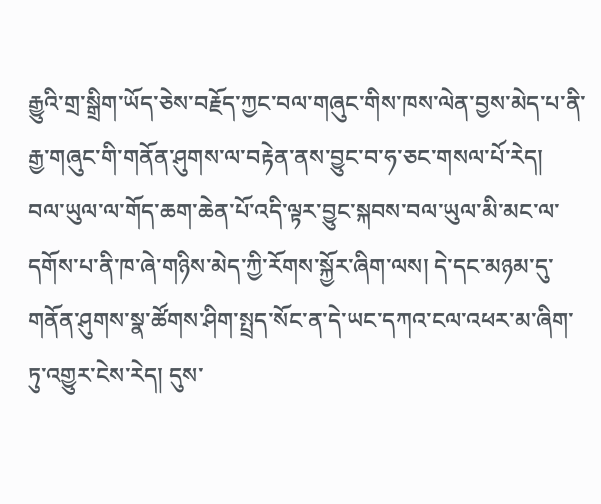རྒྱུའི་གྲ་སྒྲིག་ཡོད་ཅེས་བརྗོད་ཀྱང་བལ་གཞུང་གིས་ཁས་ལེན་བྱས་མེད་པ་ནི་རྒྱ་གཞུང་གི་གནོན་ཤུགས་ལ་བརྟེན་ནས་བྱུང་བ་ཧ་ཅང་གསལ་པོ་རེད།
བལ་ཡུལ་ལ་གོད་ཆག་ཆེན་པོ་འདི་ལྟར་བྱུང་སྐབས་བལ་ཡུལ་མི་མང་ལ་དགོས་པ་ནི་ཁ་ཞེ་གཉིས་མེད་ཀྱི་རོགས་སྐྱོར་ཞིག་ལས། དེ་དང་མཉམ་དུ་གནོན་ཤུགས་སྣ་ཚོགས་ཤིག་སྤྲད་སོང་ན་དེ་ཡང་དཀའ་ངལ་འཕར་མ་ཞིག་ཏུ་འགྱུར་ངེས་རེད། དུས་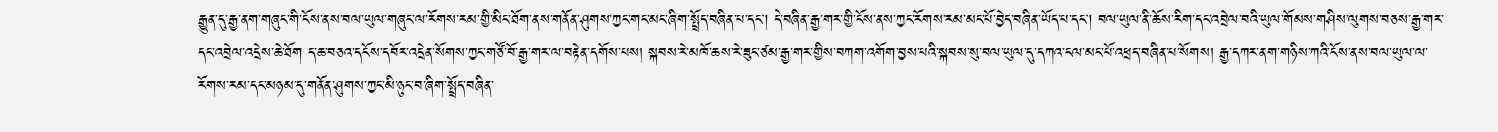རྒྱུན་དུ་རྒྱ་ནག་གཞུང་གི་ངོས་ནས་བལ་ཡུལ་གཞུང་ལ་རོགས་རམ་གྱི་མིང་ཐོག་ནས་གནོན་ཤུགས་ཀྱང་གང་མང་ཞིག་སྤྲོད་བཞིན་པ་དང། དེ་བཞིན་རྒྱ་གར་གྱི་ངོས་ནས་ཀྱང་རོགས་རམ་མང་པོ་བྱེད་བཞིན་ཡོད་པ་དང། བལ་ཡུལ་ནི་ཆོས་རིག་དང་འབྲེལ་བའི་ཡུལ་གོམས་གཤིས་ལུགས་བཅས་རྒྱ་གར་དང་འབྲེལ་འདྲེས་ཆེ་ཐོག ད་ཆ་བཅའ་དངོས་དབོར་འདྲེན་སོགས་ཀྱང་གཙོ་བོ་རྒྱ་གར་ལ་བརྟེན་དགོས་པས། སྐབས་རེ་མཁོ་ཆས་རེ་ཟུང་ཙམ་རྒྱ་གར་གྱིས་བཀག་འགོག་བྱས་པའི་སྐབས་སུ་བལ་ཡུལ་དུ་དཀའ་ངལ་མང་པོ་འཕྲད་བཞིན་པ་སོགས། རྒྱ་དཀར་ནག་གཉིས་ཀའི་ངོས་ནས་བལ་ཡུལ་ལ་རོགས་རམ་དང་མཉམ་དུ་གནོན་ཤུགས་ཀྱང་མི་ཉུང་བ་ཞིག་སྤྲོད་བཞིན་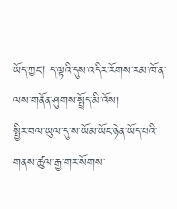ཡོད་ཀྱང། ད་ལྟའི་དུས་འདིར་རོགས་རམ་ཁོ་ན་ལས་གནོན་ཤུགས་སྤྲོད་མི་འོས།
སྤྱིར་བལ་ཡུལ་དུ་ས་ཡོམ་ཡོང་ཉེན་ཡོད་པའི་གནས་ཚུལ་རྒྱ་གར་སོགས་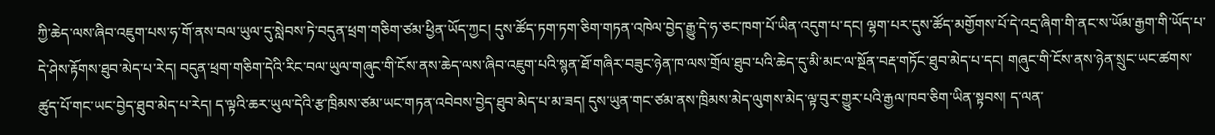ཀྱི་ཆེད་ལས་ཞིབ་འཇུག་པས་ཧ་གོ་ནས་བལ་ཡུལ་དུ་སླེབས་ཏེ་བདུན་ཕྲག་གཅིག་ཙམ་ཕྱིན་ཡོད་ཀྱང། དུས་ཚོད་ཏག་ཏག་ཅིག་གཏན་འཁེལ་བྱེད་རྒྱུ་དེ་ཧ་ཅང་ཁག་པོ་ཡིན་འདུག་པ་དང། ལྷག་པར་དུས་ཚོད་མགྱོགས་པོ་དེ་འདྲ་ཞིག་གི་ནང་ས་ཡོམ་རྒྱག་གི་ཡོད་པ་དེ་ཤེས་རྟོགས་ཐུབ་མེད་པ་རེད། བདུན་ཕྲག་གཅིག་དེའི་རིང་བལ་ཡུལ་གཞུང་གི་ངོས་ནས་ཆེད་ལས་ཞིབ་འཇུག་པའི་སྙན་ཐོ་གཞིར་བཟུང་ཉེན་ཁ་ལས་གྲོལ་ཐུབ་པའི་ཆེད་དུ་མི་མང་ལ་སྔོན་བརྡ་གཏོང་ཐུབ་མེད་པ་དང། གཞུང་གི་ངོས་ནས་ཉེན་སྲུང་ཡང་ཚགས་ཚུད་པོ་གང་ཡང་བྱེད་ཐུབ་མེད་པ་རེད། ད་ལྟའི་ཆར་ཡུལ་དེའི་རྩ་ཁྲིམས་ཙམ་ཡང་གཏན་འབེབས་བྱེད་ཐུབ་མེད་པ་མ་ཟད། དུས་ཡུན་གང་ཙམ་ནས་ཁྲིམས་མེད་ལུགས་མེད་ལྟ་བུར་གྱུར་པའི་རྒྱལ་ཁབ་ཅིག་ཡིན་སྟབས། ད་ལན་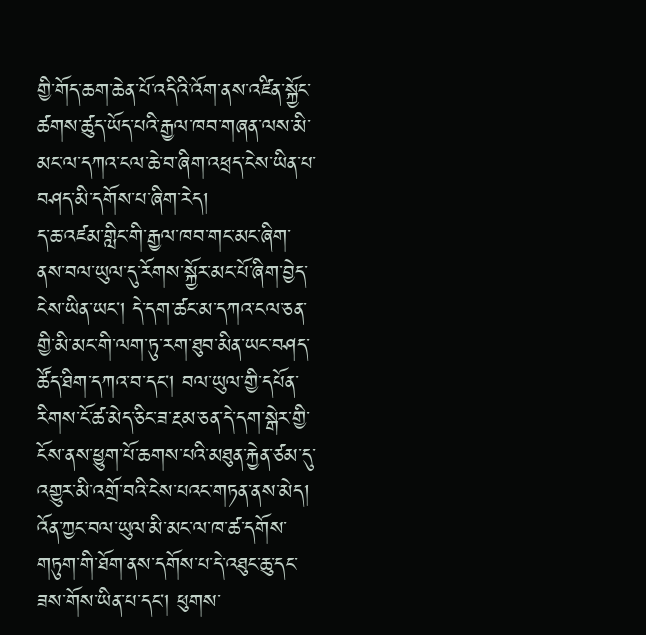གྱི་གོད་ཆག་ཆེན་པོ་འདིའི་འོག་ནས་འཛིན་སྐྱོང་ཚགས་ཚུད་ཡོད་པའི་རྒྱལ་ཁབ་གཞན་ལས་མི་མང་ལ་དཀའ་ངལ་ཆེ་བ་ཞིག་འཕྲད་ངེས་ཡིན་པ་བཤད་མི་དགོས་པ་ཞིག་རེད།
ད་ཆ་འཛམ་གླིང་གི་རྒྱལ་ཁབ་གང་མང་ཞིག་ནས་བལ་ཡུལ་དུ་རོགས་སྐྱོར་མང་པོ་ཞིག་བྱེད་ངེས་ཡིན་ཡང། དེ་དག་ཚང་མ་དཀའ་ངལ་ཅན་གྱི་མི་མང་གི་ལག་ཏུ་རག་ཐུབ་མིན་ཡང་བཤད་ཚོད་ཐིག་དཀའ་བ་དང། བལ་ཡུལ་གྱི་དཔོན་རིགས་ངོ་ཚ་མེད་ཅིང་ཟ་རྔམ་ཅན་དེ་དག་སྒེར་གྱི་ངོས་ནས་ཕྱུག་པོ་ཆགས་པའི་མཐུན་རྐྱེན་ཙམ་དུ་འགྱུར་མི་འགྲོ་བའི་ངེས་པའང་གཏན་ནས་མེད། འོན་ཀྱང་བལ་ཡུལ་མི་མང་ལ་ཁ་ཚ་དགོས་གཏུག་གི་ཐོག་ནས་དགོས་པ་དེ་འཐུང་ཆུ་དང་ཟས་གོས་ཡིན་པ་དང། ཕུགས་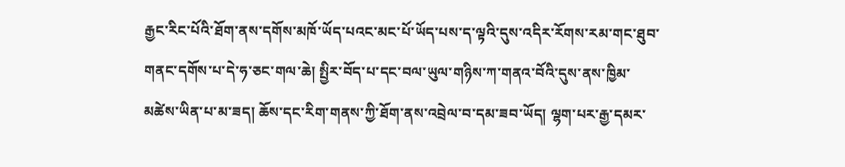རྒྱང་རིང་པོའི་ཐོག་ནས་དགོས་མཁོ་ཡོད་པའང་མང་པོ་ཡོད་པས་ད་ལྟའི་དུས་འདིར་རོགས་རམ་གང་ཐུབ་གནང་དགོས་པ་དེ་ཧ་ཅང་གལ་ཆེ། སྤྱིར་བོད་པ་དང་བལ་ཡུལ་གཉིས་ཀ་གནའ་བོའི་དུས་ནས་ཁྱིམ་མཚེས་ཡིན་པ་མ་ཟད། ཆོས་དང་རིག་གནས་ཀྱི་ཐོག་ནས་འབྲེལ་བ་དམ་ཟབ་ཡོད། ལྷག་པར་རྒྱ་དམར་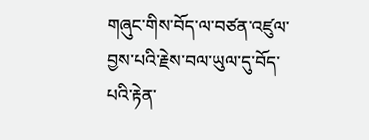གཞུང་གིས་བོད་ལ་བཙན་འཛུལ་བྱས་པའི་རྗེས་བལ་ཡུལ་དུ་བོད་པའི་རྟེན་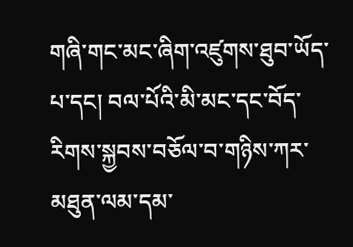གཞི་གང་མང་ཞིག་འཛུགས་ཐུབ་ཡོད་པ་དང། བལ་པོའི་མི་མང་དང་བོད་རིགས་སྐྱབས་བཅོལ་བ་གཉིས་ཀར་མཐུན་ལམ་དམ་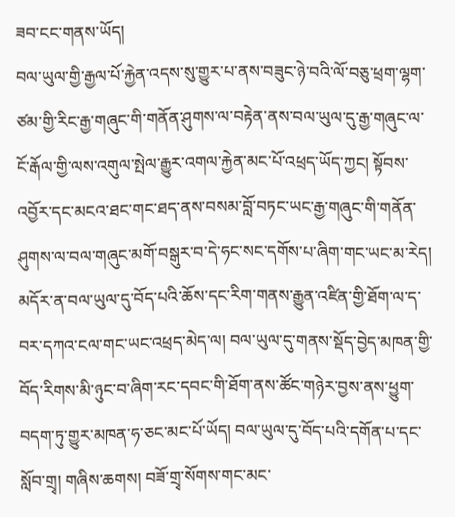ཟབ་ངང་གནས་ཡོད།
བལ་ཡུལ་གྱི་རྒྱལ་པོ་རྐྱེན་འདས་སུ་གྱུར་པ་ནས་བཟུང་ཉེ་བའི་ལོ་བཅུ་ཕྲག་ལྷག་ཙམ་གྱི་རིང་རྒྱ་གཞུང་གི་གནོན་ཤུགས་ལ་བརྟེན་ནས་བལ་ཡུལ་དུ་རྒྱ་གཞུང་ལ་ངོ་རྒོལ་གྱི་ལས་འགུལ་སྤེལ་རྒྱུར་འགལ་རྐྱེན་མང་པོ་འཕྲད་ཡོད་ཀྱང། སྟོབས་འབྱོར་དང་མངའ་ཐང་གང་ཐད་ནས་བསམ་བློ་བཏང་ཡང་རྒྱ་གཞུང་གི་གནོན་ཤུགས་ལ་བལ་གཞུང་མགོ་བསྒུར་བ་དེ་ཧང་སང་དགོས་པ་ཞིག་གང་ཡང་མ་རེད། མདོར་ན་བལ་ཡུལ་དུ་བོད་པའི་ཆོས་དང་རིག་གནས་རྒྱུན་འཛིན་གྱི་ཐོག་ལ་ད་བར་དཀའ་ངལ་གང་ཡང་འཕྲད་མེད་ལ། བལ་ཡུལ་དུ་གནས་སྡོད་བྱེད་མཁན་གྱི་བོད་རིགས་མི་ཉུང་བ་ཞིག་རང་དབང་གི་ཐོག་ནས་ཚོང་གཉེར་བྱས་ནས་ཕྱུག་བདག་ཏུ་གྱུར་མཁན་ཧ་ཅང་མང་པོ་ཡོད། བལ་ཡུལ་དུ་བོད་པའི་དགོན་པ་དང་སློབ་གྲྭ། གཞིས་ཆགས། བཟོ་གྲྭ་སོགས་གང་མང་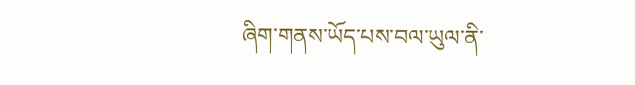ཞིག་གནས་ཡོད་པས་བལ་ཡུལ་ནི་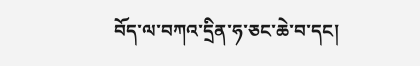བོད་ལ་བཀའ་དྲིན་ཧ་ཅང་ཆེ་བ་དང།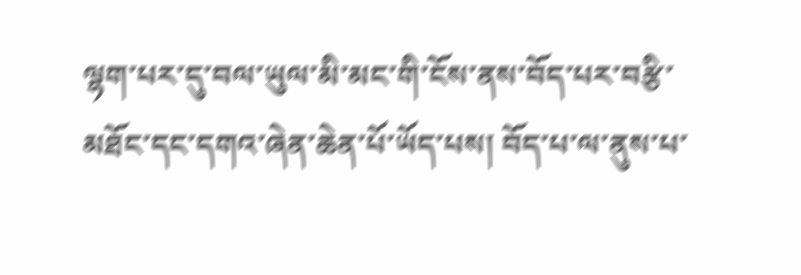ལྷག་པར་དུ་བལ་ཡུལ་མི་མང་གི་ངོས་ནས་བོད་པར་བརྩི་མཐོང་དང་དགའ་ཞེན་ཆེན་པོ་ཡོད་པས། བོད་པ་ལ་ནུས་པ་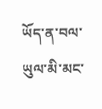ཡོད་ན་བལ་ཡུལ་མི་མང་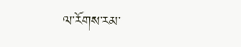ལ་རོགས་རམ་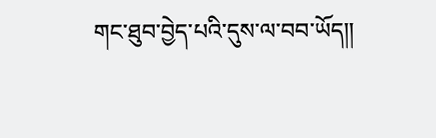གང་ཐུབ་བྱེད་པའི་དུས་ལ་བབ་ཡོད།།